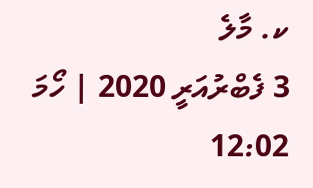ކ. މާލެ
3 ފެބްރުއަރީ 2020 | ހޯމަ 12:02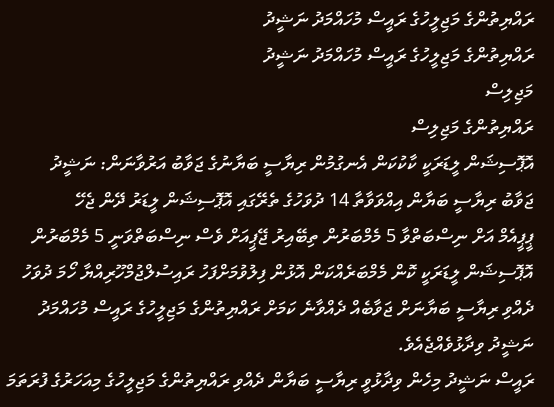ރައްޔިތުންގެ މަޖިލީހުގެ ރައީސް މުހައްމަދު ނަޝީދު
ރައްޔިތުންގެ މަޖިލީހުގެ ރައީސް މުހައްމަދު ނަޝީދު
މަޖިލިސް
ރައްޔިތުންގެ މަޖިލިސް
އޮޕޮސިޝަން ލީޑަރަކީ ކާކުކަން އެނގުމުން ރިޔާސީ ބަޔާނުގެ ޖަވާބު އަރުވާނަން: ނަޝީދު
ޖަވާބު ރިޔާސީ ބަޔާން އިއްވަވާތާ 14 ދުވަހުގެ ތެރޭގައި އޮޕޮސިޝަން ލީޑަރު ދޭން ޖެހޭ
ޕީޕީއެމް އަށް ނިސްބަތްވާ 5 މެމްބަރުން ތިބޭއިރު ޖޭޕީއަށް ވެސް ނިސްބަތްވަނީ 5 މެމްބަރުން
އޮޕޮސިޝަން ލީޑަރަކީ ކޮން މެމްބަރެއްކަން އޮޅުން ފިލުވުމަށްފަހު ރައިސުލްޖުމްހޫރިއްޔާ ހޯމަ ދުވަހު ދެއްވި ރިޔާސީ ބަޔާނަށް ޖަވާބެއް ދެއްވާނެ ކަމަށް ރައްޔިތުންގެ މަޖިލީހުގެ ރައީސް މުހައްމަދު ނަޝީދު ވިދާޅުވެއްޖެއެވެ.
ރައީސް ނަޝީދު މިހެން ވިދާޅުވީ ރިޔާސީ ބަޔާން ދެއްވި ރައްޔިތުންގެ މަޖިލީހުގެ މިއަހަރުގެ ފުރަތަމަ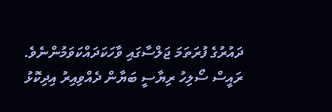ދައުރުގެ ފުރަތަމަ ޖަލްސާގައި ވާހަކަދައްކަވަމުންނެވެ.
ރައީސް ސޯލިހު ރިޔާސީ ބަޔާން ދެއްވިއިރު އިދިކޮޅު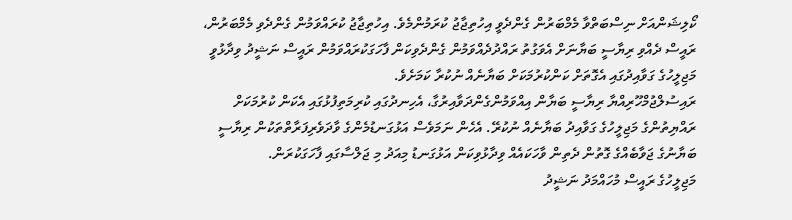ކޯލިޝަންއަށް ނިސްބަތްވާ މެމްބަރުން ގެންދެވީ އިހުތިޖާޖު ކުރަމުންމެވެ. އިހުތިޖާޖު ކުރައްވަމުން ގެންދެވި މެމްބަރުން، ރައީސް ދެއްވި ރިޔާސީ ބަޔާނަށް އެވަގުތު ރައްދުދެއްވަމުން ގެންދެވިކަން ފާހަގަކުރައްވަމުން ރައީސް ނަޝީދު ވިދާޅުވީ މަޖިލީހުގެ ގަވާއިދުގައި އެގޮތަށް ކަންކުރުމަކަށް ބަޔާނެއް ނުކުރާ ކަމަށެވެ.
ރައިސުލްޖުމްހޫރިއްޔާ ރިޔާސީ ބަޔާން އިއްވަމުންގެންދަވާއިރުގާ، އެހިނދުގައި ކުރިމަތިފުޅުގައި އެކަން ކުރުމަކަށް ރައްޔިތުންގެ މަޖިލީހުގެ ގަވާއިދު ބަޔާނެއް ނުކުރޭ. އެހެން ނަމަވެސް އަޅުގަނޑުމެންގެ ވާދަވެރިފަރާތްތަކުން ރިޔާސީ ބަޔާނުގެ ޖަވާބެއްގެ ގޮތުން ދެތިން ވާހަކައެއް ވިދާޅުވިކަން އަޅުގަނޑު މިއަދު މި ޖަލްސާގައި ފާހަގަކުރަން.
މަޖިލީހުގެ ރައީސް މުހައްމަދު ނަޝީދު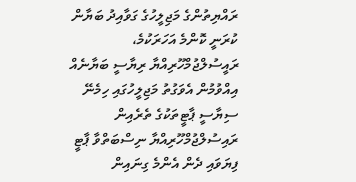ރައްޔިތުންގެ މަޖިލީހުގެ ގަވާއިދު ބަޔާން ކުރަނީ ކޮންމެ އަހަރަކުމެ، ރައީސުލްޖުމްހޫރިއްޔާ ރިޔާސީ ބަޔާނެއް އިއްވުމުން އެވަގުތު މަޖިލީހުގައި ހިމެނޭ ސިޔާސީ ޕާޓީތަކުގެ ތެރެއިން ރައިސުލްޖުމްހޫރިއްޔާ ނިސްބަތްވާ ޕާޓީ ފިޔަވައި ދެން އެންމެ ގިނައިން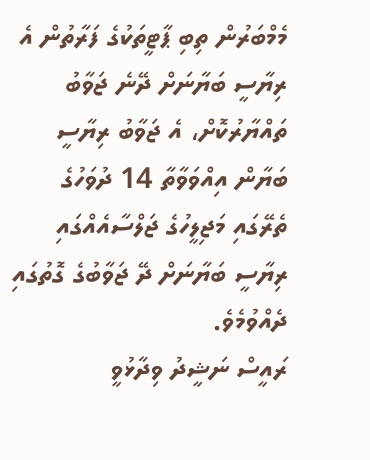މެމްބަރުން ތިބި ޕާޓީތަކުގެ ފަރާތުން އެ ރިޔާސީ ބަޔާނަށް ދޭނެ ޖަވާބު ތައްޔާރުކޮށް، އެ ޖަވާބު ރިޔާސީ ބަޔާން އިއްވަވާތާ 14 ދުވަހުގެ ތެރޭގައި މަޖިލީހުގެ ޖަލްސާއެއްގައި ރިޔާސީ ބަޔާނަށް ދޭ ޖަވާބުގެ ގޮތުގައި ދެއްވުމެވެ.
ރައީސް ނަޝީދު ވިދާޅުވީ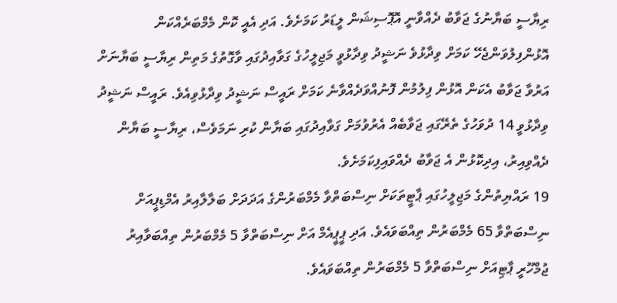ރިޔާސީ ބަޔާނުގެ ޖަވާބު ދެއްވާނީ އޮޕޮސިޝަން ލީޑަރު ކަމަށެވެ. އަދި އެއީ ކޮން މެމްބަރެއްކަން އޮޅުންފިލުވަންޖެހޭ ކަމަށް ވިދާޅުވެ ނަޝީދު ވިދާޅުވީ މަޖިލީހުގެ ގަވާއިދުގައި ވާގޮތުގެ މަތިން ރިޔާސީ ބަޔާނަށް އަރުވާ ޖަވާބު އެކަން އޮޅުން ފިލުމުން ފޮނުއްވަދެއްވާނެ ކަމަށް ރައީސް ނަޝީދު ވިދާޅުވިއެވެ. ރައީސް ނަޝީދު ވިދާޅުވީ 14 ދުވަހުގެ ތެރޭގައި ޖަވާބެއް އެރުވުމަށް ގަވާއިދުގައި ބަޔާން ކުރި ނަމަވެސް، ރިޔާސީ ބަޔާން ދެއްވިއިރު، އިދިކޮޅުން އެ ޖަވާބު ދެއްވައިފިކަމަށެވެ.
19 ރައްޔިތުންގެ މަޖިލީހުގައި ޕާޓީތަކަށް ނިސްބަތްވާ މެމްބަރުންގެ އަދަދަށް ބަލާލާއިރު އެމްޑިޕީއަށް ނިސްބަތްވާ 65 މެމްބަރުން ތިއްބަވައެވެ. އަދި ޕީޕީއެމް އަށް ނިސްބަތްވާ 5 މެމްބަރުން ތިއްބަވާއިރު ޖުމްހޫރީ ޕާޓިއަށް ނިސްބަތްވާ 5 މެމްބަރުން ތިއްބަވައެވެ.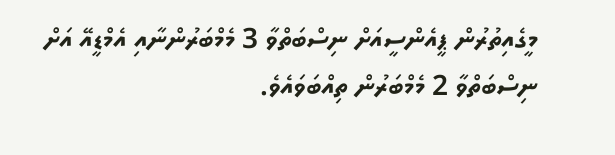މީގެއިތުރުން ޕީއެންސީއަށް ނިސްބަތްވާ 3 މެމްބަރުންނާއި އެމްޑީއޭ އަށް ނިސްބަތްވާ 2 މެމްބަރުން ތިއްބަވައެވެ.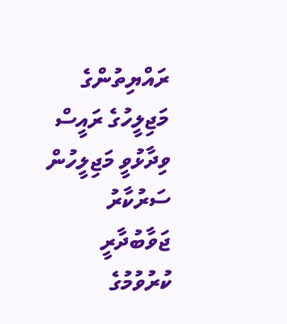ރައްޔިތުންގެ މަޖިލީހުގެ ރައީސް ވިދާޅުވީ މަޖިލީހުން ސަރުކާރު ޖަވާބުދާރީ ކުރުވުމުގެ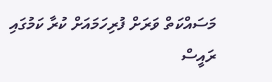މަސައްކަތް ވަރަށް ފުރިހަމައަށް ކުރާ ކަމުގައި ރައީސް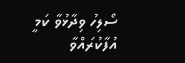ސޯލިހު ވިދާޅުވާ ކަމީ އުފާކުރައްވާ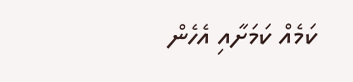ކަމެއް ކަމަށާއި އެހެން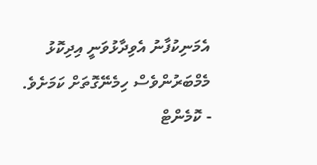އެމަނިކުފާނު އެވިދާޅުވަނީ އިދިކޮޅު މެމްބަރުންވެސް ހިމެނޭގޮތަށް ކަމަށެވެ.
- ކޮމެންޓް